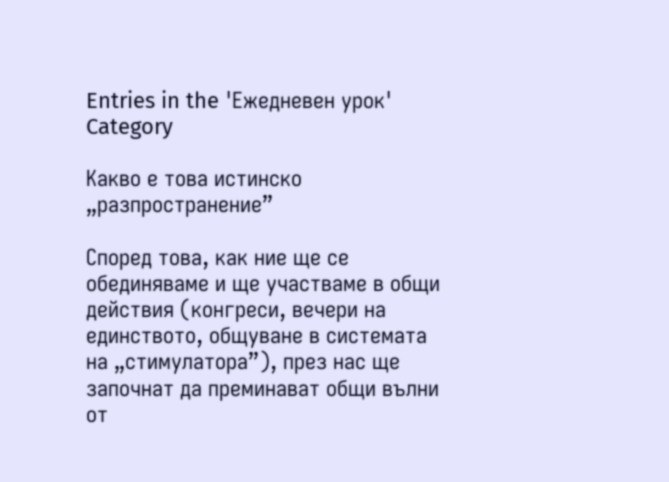Entries in the 'Ежедневен урок' Category

Какво е това истинско „разпространение”

Според това, как ние ще се обединяваме и ще участваме в общи действия (конгреси, вечери на единството, общуване в системата на „стимулатора”), през нас ще започнат да преминават общи вълни от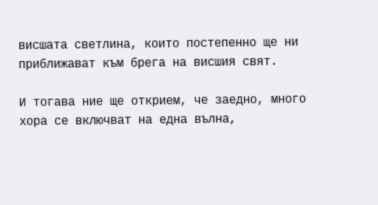висшата светлина, които постепенно ще ни приближават към брега на висшия свят.

И тогава ние ще открием, че заедно, много хора се включват на една вълна,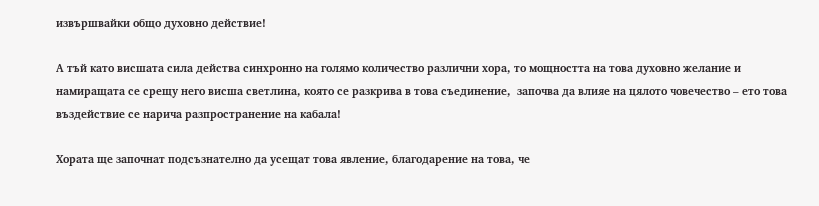извършвайки общо духовно действие!

А тъй като висшата сила действа синхронно на голямо количество различни хора, то мощността на това духовно желание и намиращата се срещу него висша светлина, която се разкрива в това съединение,  започва да влияе на цялото човечество – ето това въздействие се нарича разпространение на кабала!

Хората ще започнат подсъзнателно да усещат това явление, благодарение на това, че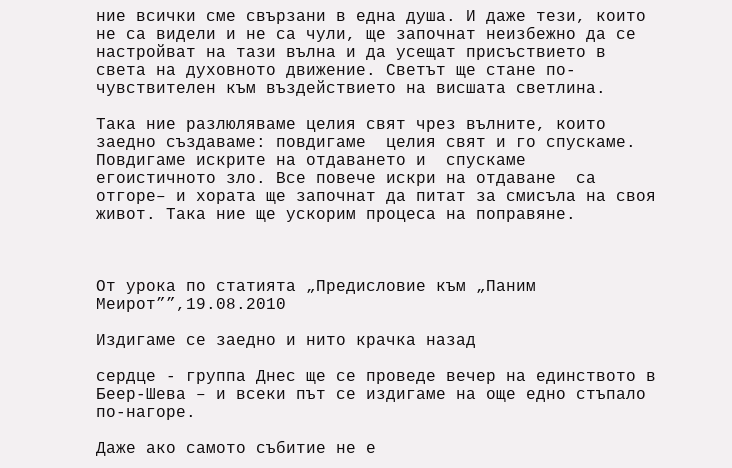ние всички сме свързани в една душа. И даже тези, които не са видели и не са чули, ще започнат неизбежно да се настройват на тази вълна и да усещат присъствието в света на духовното движение. Светът ще стане по-чувствителен към въздействието на висшата светлина.

Така ние разлюляваме целия свят чрез вълните, които заедно създаваме: повдигаме  целия свят и го спускаме. Повдигаме искрите на отдаването и  спускаме  егоистичното зло. Все повече искри на отдаване  са отгоре– и хората ще започнат да питат за смисъла на своя живот. Така ние ще ускорим процеса на поправяне.



От урока по статията „Предисловие към „Паним Меирот””,19.08.2010

Издигаме се заедно и нито крачка назад

сердце - группа Днес ще се проведе вечер на единството в Беер-Шева – и всеки път се издигаме на още едно стъпало по-нагоре.

Даже ако самото събитие не е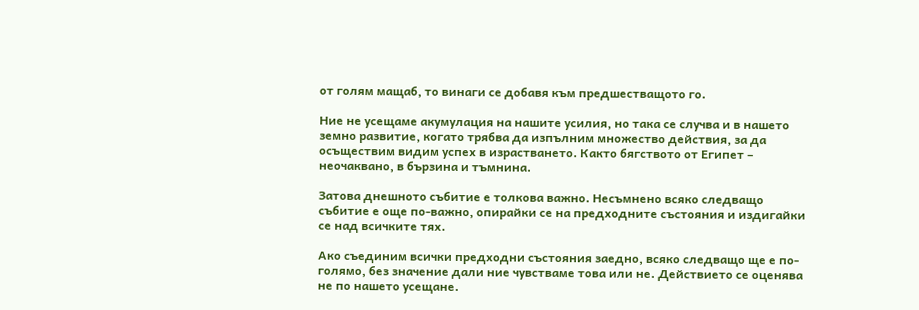от голям мащаб, то винаги се добавя към предшестващото го.

Ние не усещаме акумулация на нашите усилия, но така се случва и в нашето земно развитие, когато трябва да изпълним множество действия, за да осъществим видим успех в израстването. Както бягството от Египет – неочаквано, в бързина и тъмнина.

Затова днешното събитие е толкова важно. Несъмнено всяко следващо събитие е още по-важно, опирайки се на предходните състояния и издигайки се над всичките тях.

Ако съединим всички предходни състояния заедно, всяко следващо ще е по-голямо, без значение дали ние чувстваме това или не. Действието се оценява не по нашето усещане.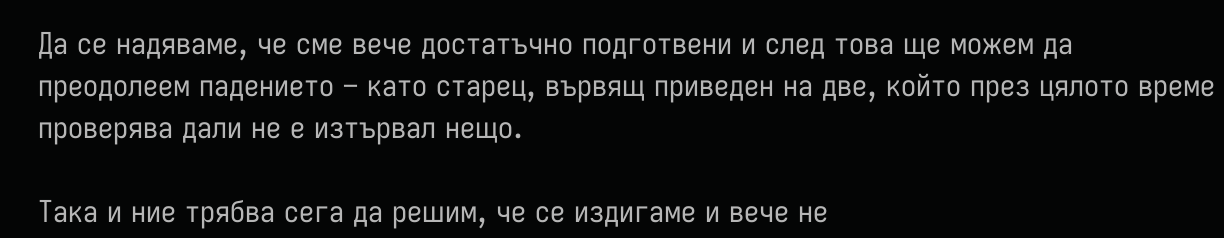Да се надяваме, че сме вече достатъчно подготвени и след това ще можем да преодолеем падението – като старец, вървящ приведен на две, който през цялото време проверява дали не е изтървал нещо.

Така и ние трябва сега да решим, че се издигаме и вече не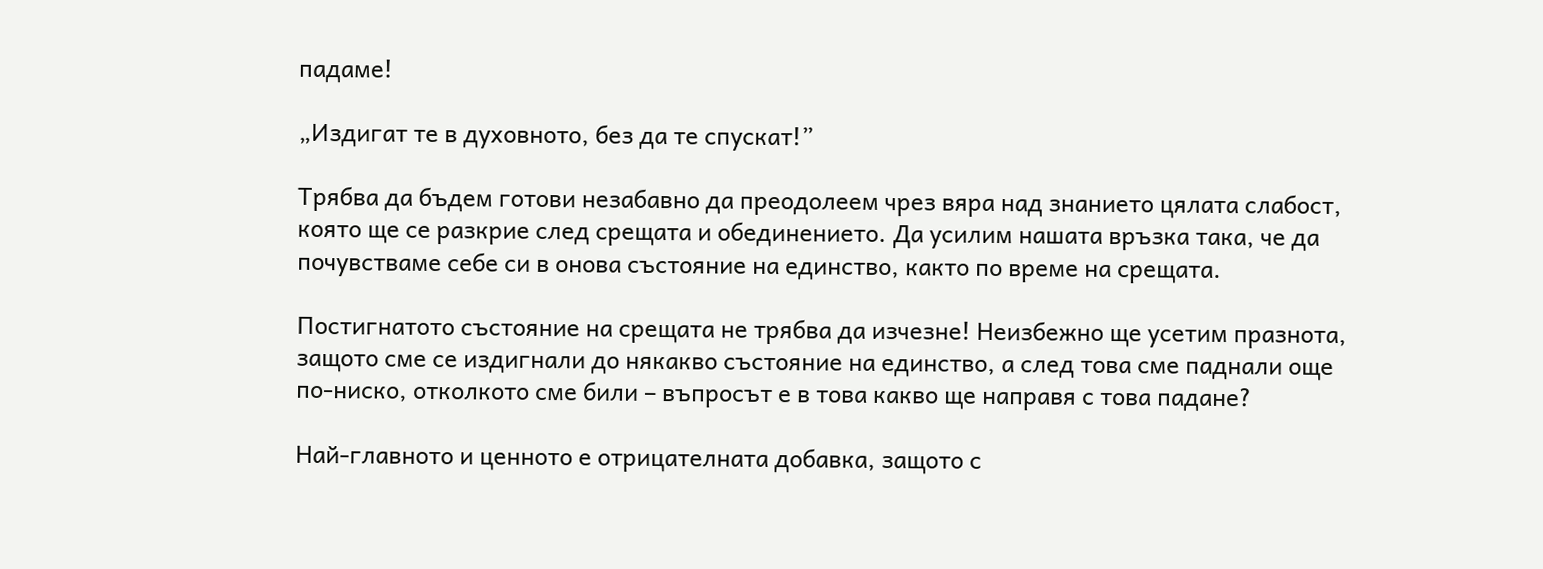падаме!

„Издигат те в духовното, без да те спускат!”

Трябва да бъдем готови незабавно да преодолеем чрез вяра над знанието цялата слабост, която ще се разкрие след срещата и обединението. Да усилим нашата връзка така, че да почувстваме себе си в онова състояние на единство, както по време на срещата.

Постигнатото състояние на срещата не трябва да изчезне! Неизбежно ще усетим празнота, защото сме се издигнали до някакво състояние на единство, а след това сме паднали още по-ниско, отколкото сме били – въпросът е в това какво ще направя с това падане?

Най-главното и ценното е отрицателната добавка, защото с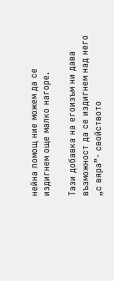нейна помощ ние можем да се издигнем още малко нагоре.

Тази добавка на егоизъм ни дава възможност да се издигнем над него „с вяра”- свойството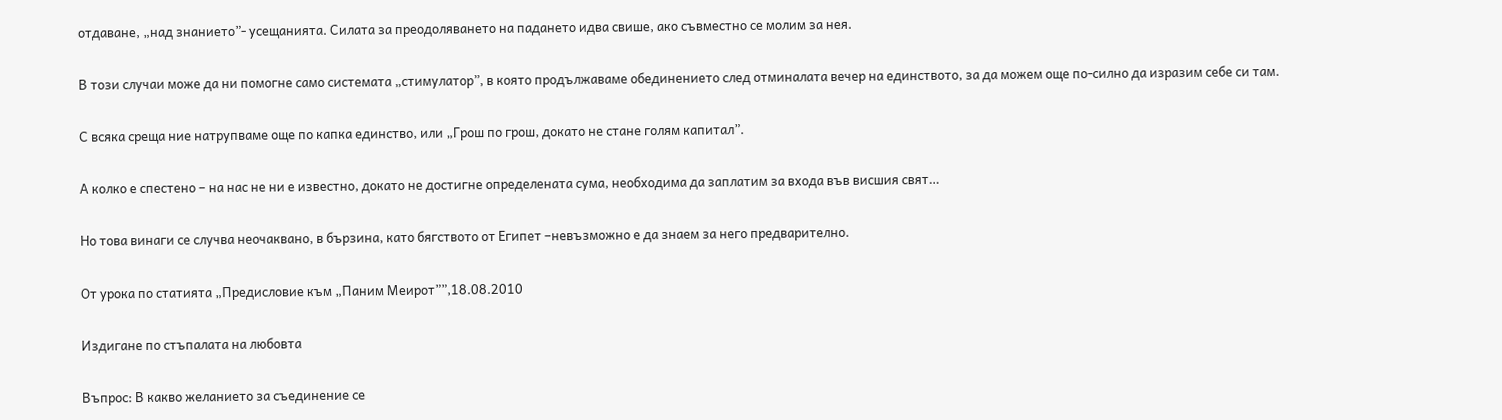отдаване, „над знанието”- усещанията. Силата за преодоляването на падането идва свише, ако съвместно се молим за нея.

В този случаи може да ни помогне само системата „стимулатор”, в която продължаваме обединението след отминалата вечер на единството, за да можем още по-силно да изразим себе си там.

С всяка среща ние натрупваме още по капка единство, или „Грош по грош, докато не стане голям капитал”.

А колко е спестено – на нас не ни е известно, докато не достигне определената сума, необходима да заплатим за входа във висшия свят…

Но това винаги се случва неочаквано, в бързина, като бягството от Египет –невъзможно е да знаем за него предварително.

От урока по статията „Предисловие към „Паним Меирот””,18.08.2010

Издигане по стъпалата на любовта

Въпрос: В какво желанието за съединение се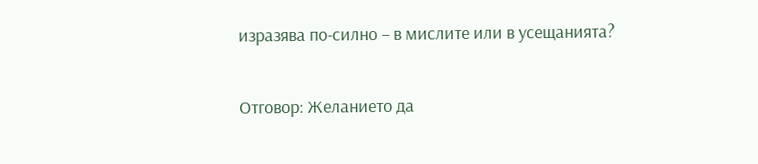изразява по-силно – в мислите или в усещанията?

Отговор: Желанието да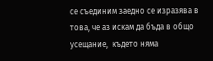се съединим заедно се изразява в това, че аз искам да бъда в общо усещание,  където няма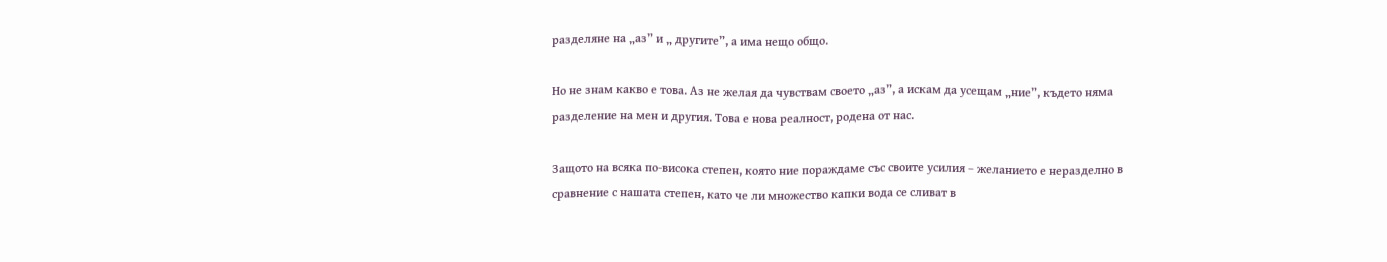разделяне на „аз” и „ другите”, а има нещо общо.

Но не знам какво е това. Аз не желая да чувствам своето „аз”, а искам да усещам „ние”, където няма разделение на мен и другия. Това е нова реалност, родена от нас.

Защото на всяка по-висока степен, която ние пораждаме със своите усилия – желанието е неразделно в сравнение с нашата степен, като че ли множество капки вода се сливат в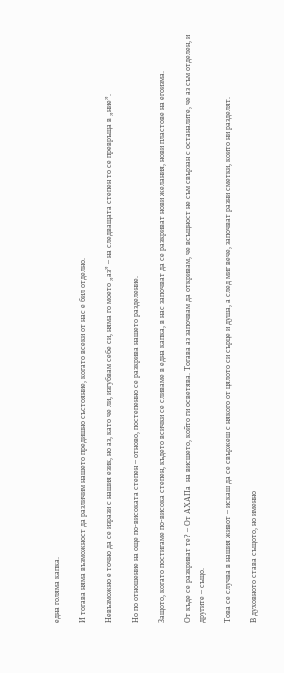една голяма капка.

И тогава няма възможност да различим нашето предишно състояние, когато всеки от нас е бил отделно.

Невъзможно е точно да се изрази с нашия език, но аз, като че ли, изгубвам себе си, няма го моето „аз” – на следващата степен то се превръща в „ние”.

Но по отношение на още по-високата степен – отново, постепенно се разкрива нашето разделение.

Защото, когато постигаме по-висока степен, където всички се сливаме в една капка, в нас започват да се разкриват нови желания, нови пластове на егоизма.

От къде се разкриват те? – От АХАПа  на висшето, който ги осветява. Тогава аз започвам да откривам, че всъщност не съм свързан с останалите, че аз съм отделен, и другите – също.

Това се случва в нашия живот – искаш да се свържеш с някого от цялото си сърце и душа, а след миг вече, започват разни сметки, които ни разделят.

В духовното става същото, но именно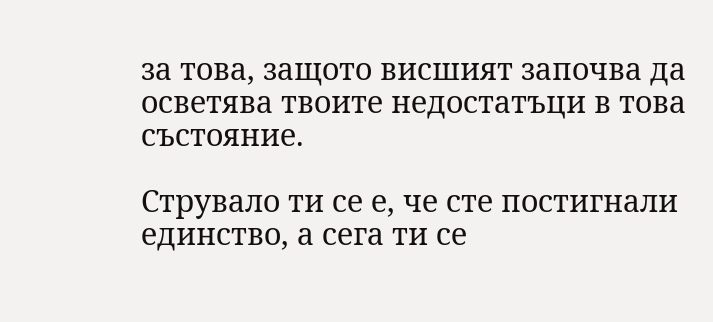за това, защото висшият започва да осветява твоите недостатъци в това състояние.

Струвало ти се е, че сте постигнали единство, а сега ти се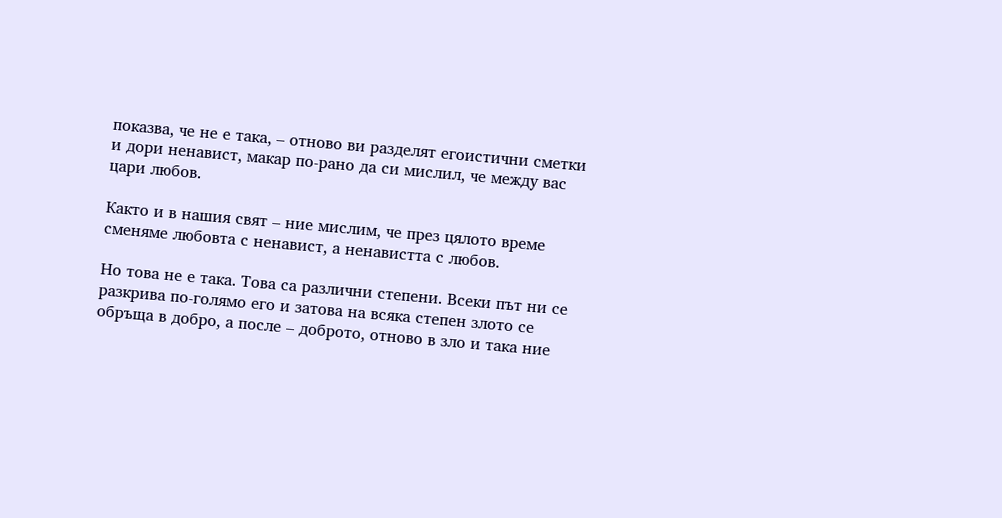показва, че не е така, – отново ви разделят егоистични сметки и дори ненавист, макар по-рано да си мислил, че между вас цари любов.

Както и в нашия свят – ние мислим, че през цялото време сменяме любовта с ненавист, а ненавистта с любов.

Но това не е така. Това са различни степени. Всеки път ни се разкрива по-голямо его и затова на всяка степен злото се обръща в добро, а после – доброто, отново в зло и така ние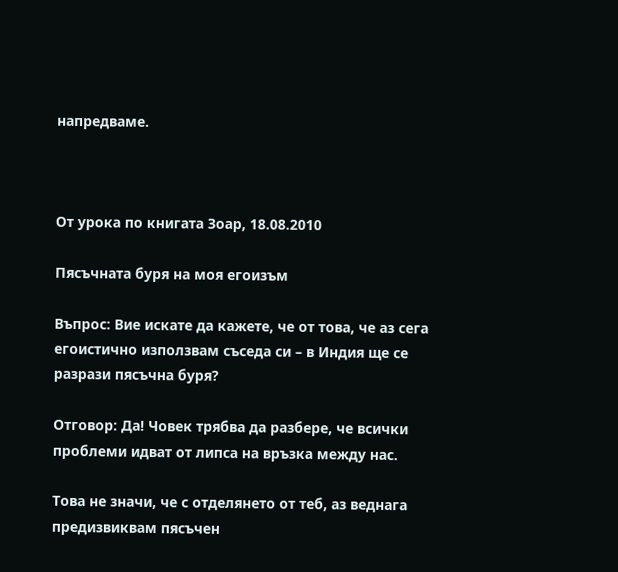напредваме.



От урока по книгата Зоар, 18.08.2010

Пясъчната буря на моя егоизъм

Въпрос: Вие искате да кажете, че от това, че аз сега егоистично използвам съседа си – в Индия ще се разрази пясъчна буря?

Отговор: Да! Човек трябва да разбере, че всички проблеми идват от липса на връзка между нас.

Това не значи, че с отделянето от теб, аз веднага предизвиквам пясъчен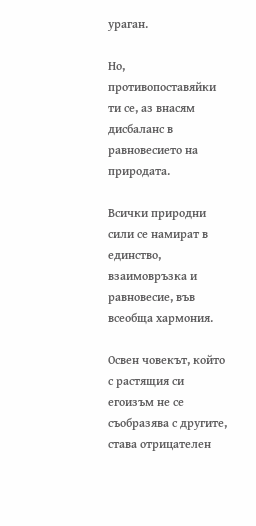ураган.

Но, противопоставяйки ти се, аз внасям дисбаланс в равновесието на природата.

Всички природни сили се намират в единство, взаимовръзка и равновесие, във всеобща хармония.

Освен човекът, който с растящия си егоизъм не се съобразява с другите, става отрицателен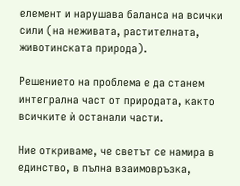елемент и нарушава баланса на всички сили (на неживата, растителната, животинската природа).

Решението на проблема е да станем интегрална част от природата, както всичките ѝ останали части.

Ние откриваме, че светът се намира в единство, в пълна взаимовръзка,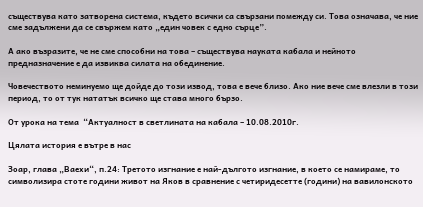съществува като затворена система, където всички са свързани помежду си. Това означава, че ние сме задължени да се свържем като „един човек с едно сърце”.

А ако възразите, че не сме способни на това – съществува науката кабала и нейното предназначение е да извиква силата на обединение.

Човечеството неминуемо ще дойде до този извод, това е вече близо. Ако ние вече сме влезли в този период, то от тук нататък всичко ще става много бързо.

От урока на тема  “Актуалност в светлината на кабала – 10.08.2010г.

Цялата история е вътре в нас

Зоар, глава „Ваехи“, п.24: Третото изгнание е най-дългото изгнание, в което се намираме, то символизира стоте години живот на Яков в сравнение с четиридесетте (години) на вавилонското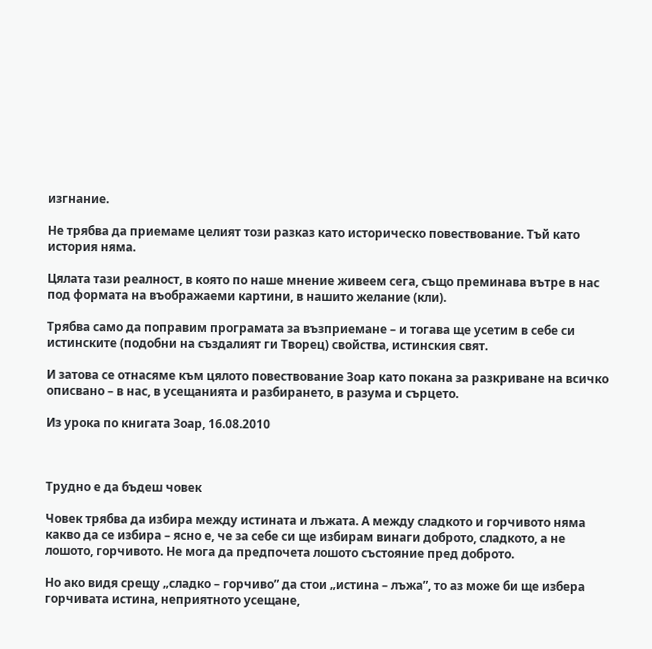изгнание.

Не трябва да приемаме целият този разказ като историческо повествование. Тъй като история няма.

Цялата тази реалност, в която по наше мнение живеем сега, също преминава вътре в нас под формата на въображаеми картини, в нашито желание (кли).

Трябва само да поправим програмата за възприемане – и тогава ще усетим в себе си истинските (подобни на създалият ги Творец) свойства, истинския свят.

И затова се отнасяме към цялото повествование Зоар като покана за разкриване на всичко описвано – в нас, в усещанията и разбирането, в разума и сърцето.

Из урока по книгата Зоар, 16.08.2010



Трудно е да бъдеш човек

Човек трябва да избира между истината и лъжата. А между сладкото и горчивото няма какво да се избира – ясно е, че за себе си ще избирам винаги доброто, сладкото, а не лошото, горчивото. Не мога да предпочета лошото състояние пред доброто.

Но ако видя срещу „сладко – горчиво” да стои „истина – лъжа”, то аз може би ще избера горчивата истина, неприятното усещане,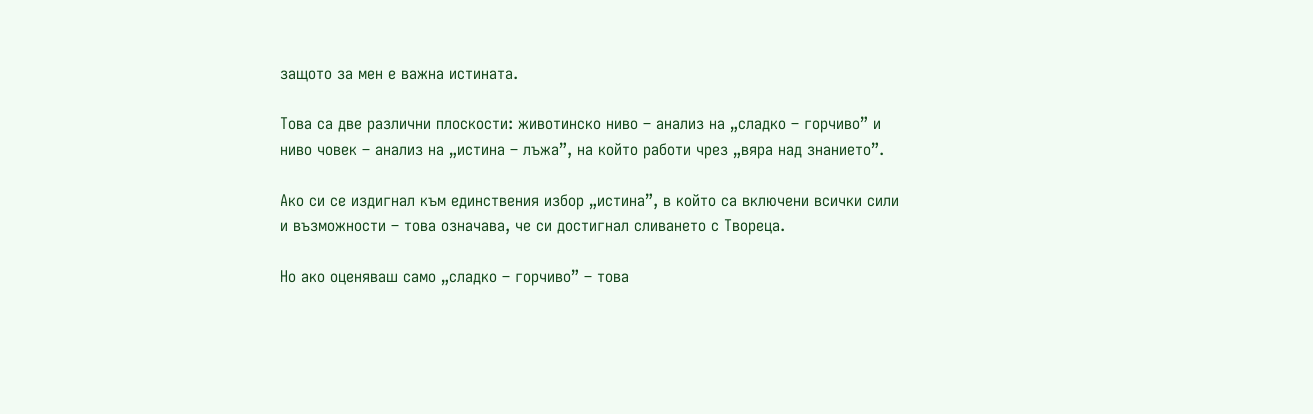защото за мен е важна истината.

Това са две различни плоскости: животинско ниво – анализ на „сладко – горчиво” и ниво човек – анализ на „истина – лъжа”, на който работи чрез „вяра над знанието”.

Ако си се издигнал към единствения избор „истина”, в който са включени всички сили и възможности – това означава, че си достигнал сливането с Твореца.

Но ако оценяваш само „сладко – горчиво” – това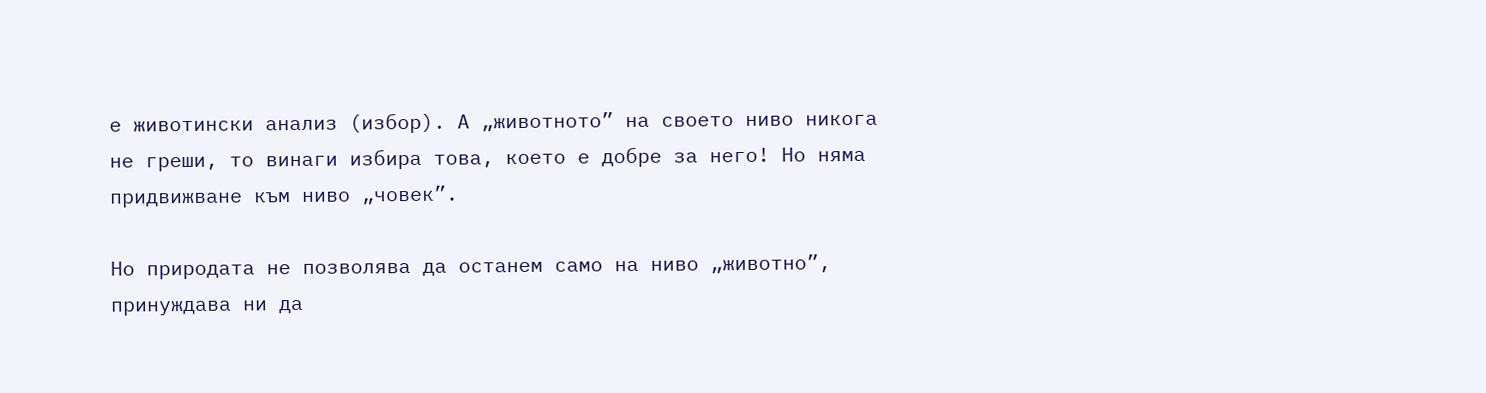е животински анализ (избор). А „животното” на своето ниво никога не греши, то винаги избира това, което е добре за него! Но няма придвижване към ниво „човек”.

Но природата не позволява да останем само на ниво „животно”, принуждава ни да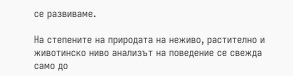се развиваме.

На степените на природата на неживо, растително и животинско ниво анализът на поведение се свежда само до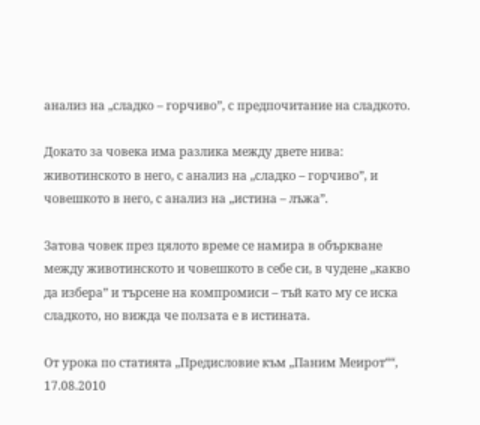анализ на „сладко – горчиво”, с предпочитание на сладкото.

Докато за човека има разлика между двете нива: животинското в него, с анализ на „сладко – горчиво”, и човешкото в него, с анализ на „истина – лъжа”.

Затова човек през цялото време се намира в объркване между животинското и човешкото в себе си, в чудене „какво да избера” и търсене на компромиси – тъй като му се иска сладкото, но вижда че ползата е в истината.

От урока по статията „Предисловие към „Паним Меирот““, 17.08.2010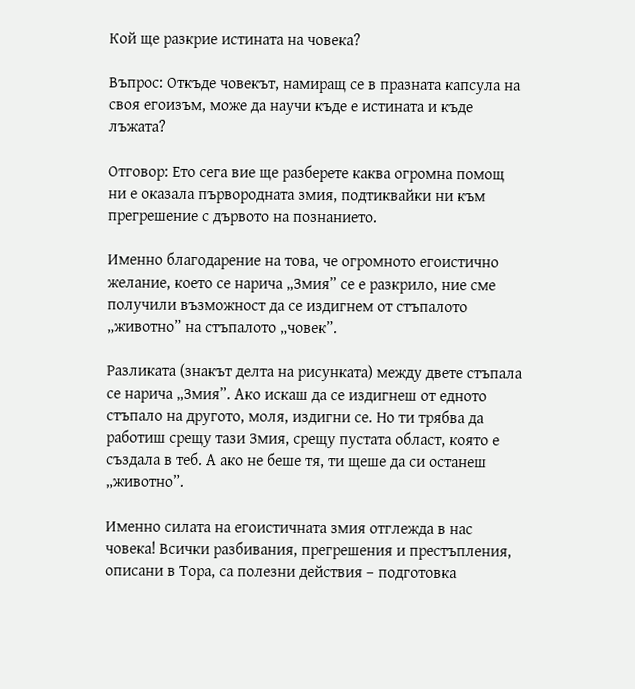Кой ще разкрие истината на човека?

Въпрос: Откъде човекът, намиращ се в празната капсула на своя егоизъм, може да научи къде е истината и къде лъжата?

Отговор: Ето сега вие ще разберете каква огромна помощ ни е оказала първородната змия, подтиквайки ни към прегрешение с дървото на познанието.

Именно благодарение на това, че огромното егоистично желание, което се нарича „Змия” се е разкрило, ние сме получили възможност да се издигнем от стъпалото „животно” на стъпалото „човек”.

Разликата (знакът делта на рисунката) между двете стъпала се нарича „Змия”. Ако искаш да се издигнеш от едното стъпало на другото, моля, издигни се. Но ти трябва да работиш срещу тази Змия, срещу пустата област, която е създала в теб. А ако не беше тя, ти щеше да си останеш „животно”.

Именно силата на егоистичната змия отглежда в нас човека! Всички разбивания, прегрешения и престъпления, описани в Тора, са полезни действия – подготовка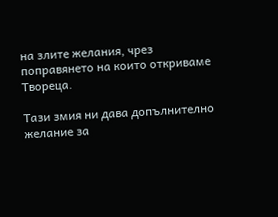на злите желания, чрез поправянето на които откриваме Твореца.

Тази змия ни дава допълнително желание за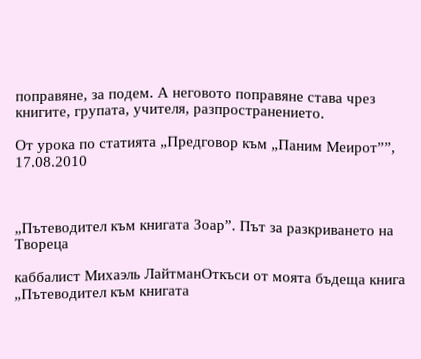поправяне, за подем. А неговото поправяне става чрез книгите, групата, учителя, разпространението.

От урока по статията „Предговор към „Паним Меирот””, 17.08.2010



„Пътеводител към книгата Зоар”. Път за разкриването на Твореца

каббалист Михаэль ЛайтманОткъси от моята бъдеща книга „Пътеводител към книгата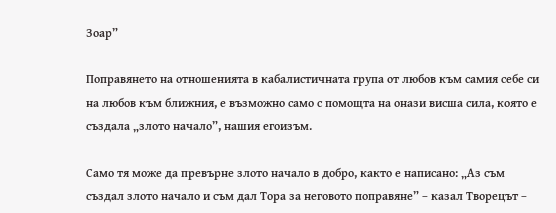Зоар”

Поправянето на отношенията в кабалистичната група от любов към самия себе си на любов към ближния, е възможно само с помощта на онази висша сила, която е създала „злото начало”, нашия егоизъм.

Само тя може да превърне злото начало в добро, както е написано: „Аз съм създал злото начало и съм дал Тора за неговото поправяне” – казал Творецът –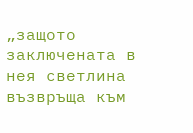„защото заключената в нея светлина възвръща към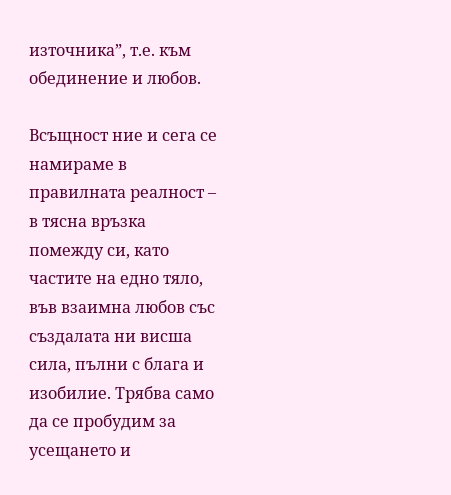източника”, т.е. към обединение и любов.

Всъщност ние и сега се намираме в правилната реалност –  в тясна връзка помежду си, като частите на едно тяло, във взаимна любов със създалата ни висша сила, пълни с блага и изобилие. Трябва само да се пробудим за усещането и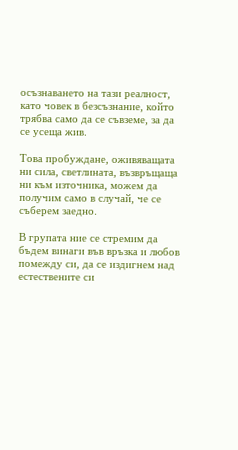осъзнаването на тази реалност, като човек в безсъзнание, който трябва само да се съвземе, за да се усеща жив.

Това пробуждане, оживяващата ни сила, светлината, възвръщаща ни към източника, можем да получим само в случай, че се съберем заедно.

В групата ние се стремим да бъдем винаги във връзка и любов помежду си, да се издигнем над естествените си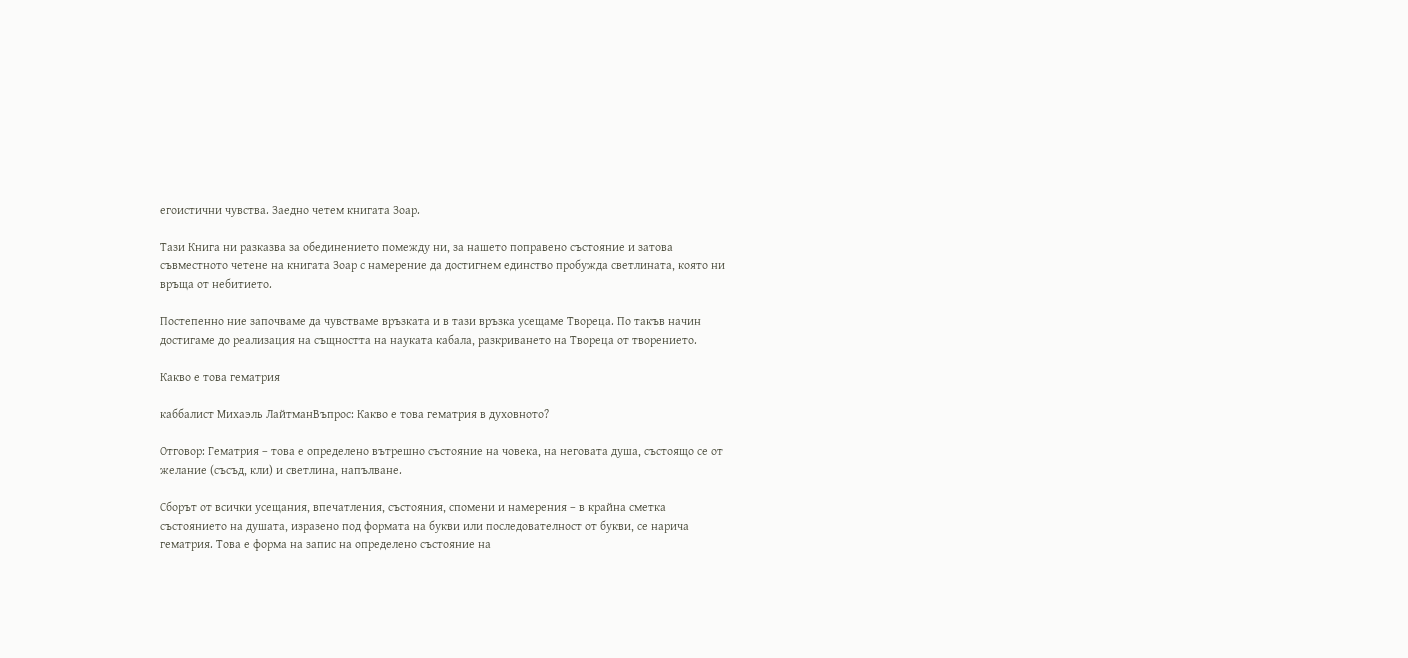егоистични чувства. Заедно четем книгата Зоар.

Тази Книга ни разказва за обединението помежду ни, за нашето поправено състояние и затова съвместното четене на книгата Зоар с намерение да достигнем единство пробужда светлината, която ни връща от небитието.

Постепенно ние започваме да чувстваме връзката и в тази връзка усещаме Твореца. По такъв начин достигаме до реализация на същността на науката кабала, разкриването на Твореца от творението.

Какво е това гематрия

каббалист Михаэль ЛайтманВъпрос: Какво е това гематрия в духовното?

Отговор: Гематрия – това е определено вътрешно състояние на човека, на неговата душа, състоящо се от желание (съсъд, кли) и светлина, напълване.

Сборът от всички усещания, впечатления, състояния, спомени и намерения – в крайна сметка състоянието на душата, изразено под формата на букви или последователност от букви, се нарича гематрия. Това е форма на запис на определено състояние на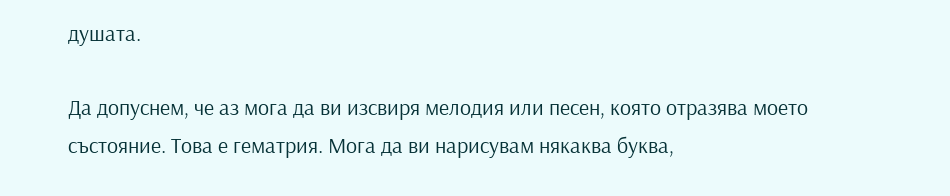душата.

Да допуснем, че аз мога да ви изсвиря мелодия или песен, която отразява моето състояние. Това е гематрия. Мога да ви нарисувам някаква буква,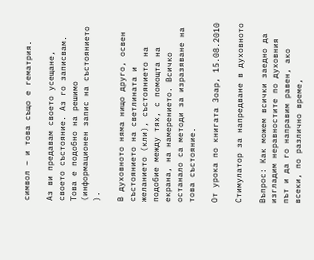символ – и това също е гематрия.

Аз ви предавам своето усещане, своето състояние. Аз го записвам. Това е подобно на решимо (информационен запис на състоянието ).

В духовното няма нищо друго, освен състоянието на светлината и желанието (кли), състоянието на подобие между тях, с помощта на екрана, на намерението. Всичко останало са методи за изразяване на това състояние.

От урока по книгата Зоар, 15.08.2010

Стимулатор за напредване в духовното

Въпрос: Как можем всички заедно да изгладим неравностите по духовния път и да го направим равен, ако всеки, по различно време,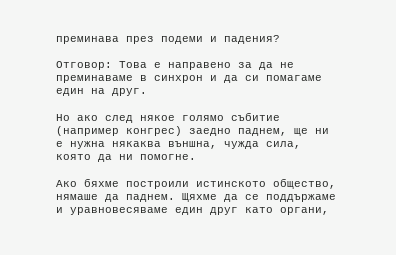преминава през подеми и падения?

Отговор: Това е направено за да не преминаваме в синхрон и да си помагаме един на друг.

Но ако след някое голямо събитие (например конгрес) заедно паднем, ще ни е нужна някаква външна, чужда сила, която да ни помогне.

Ако бяхме построили истинското общество, нямаше да паднем. Щяхме да се поддържаме и уравновесяваме един друг като органи,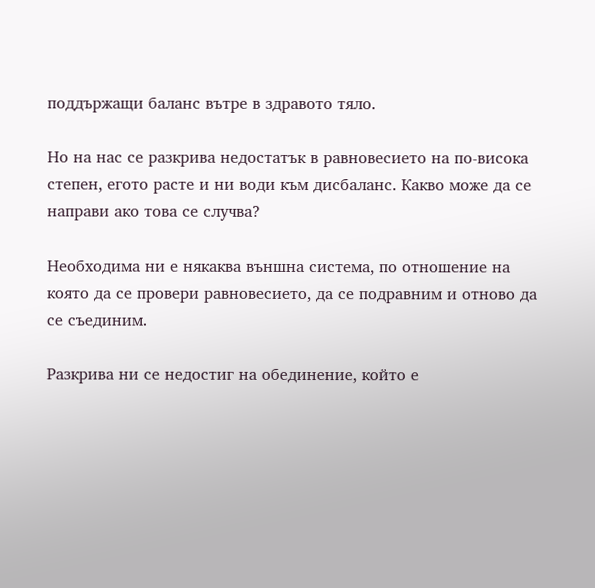поддържащи баланс вътре в здравото тяло.

Но на нас се разкрива недостатък в равновесието на по-висока степен, егото расте и ни води към дисбаланс. Какво може да се направи ако това се случва?

Необходима ни е някаква външна система, по отношение на която да се провери равновесието, да се подравним и отново да се съединим.

Разкрива ни се недостиг на обединение, който е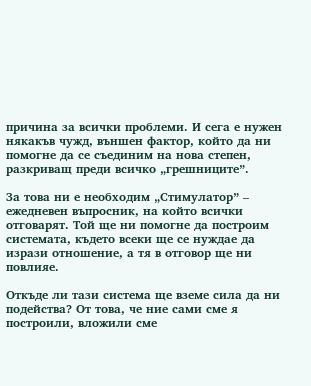причина за всички проблеми. И сега е нужен някакъв чужд, външен фактор, който да ни помогне да се съединим на нова степен, разкриващ преди всичко „грешниците”.

За това ни е необходим „Стимулатор” – ежедневен въпросник, на който всички отговарят. Той ще ни помогне да построим системата, където всеки ще се нуждае да изрази отношение, а тя в отговор ще ни повлияе.

Откъде ли тази система ще вземе сила да ни подейства? От това, че ние сами сме я построили, вложили сме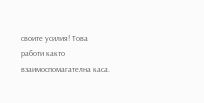своите усилия! Това работи както взаимоспомагателна каса.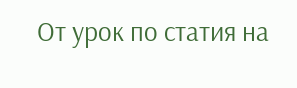От урок по статия на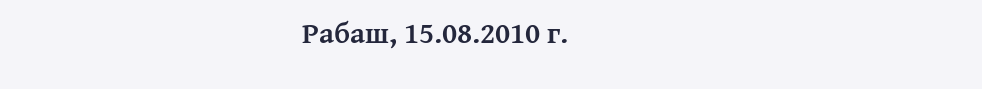Рабаш, 15.08.2010 г.